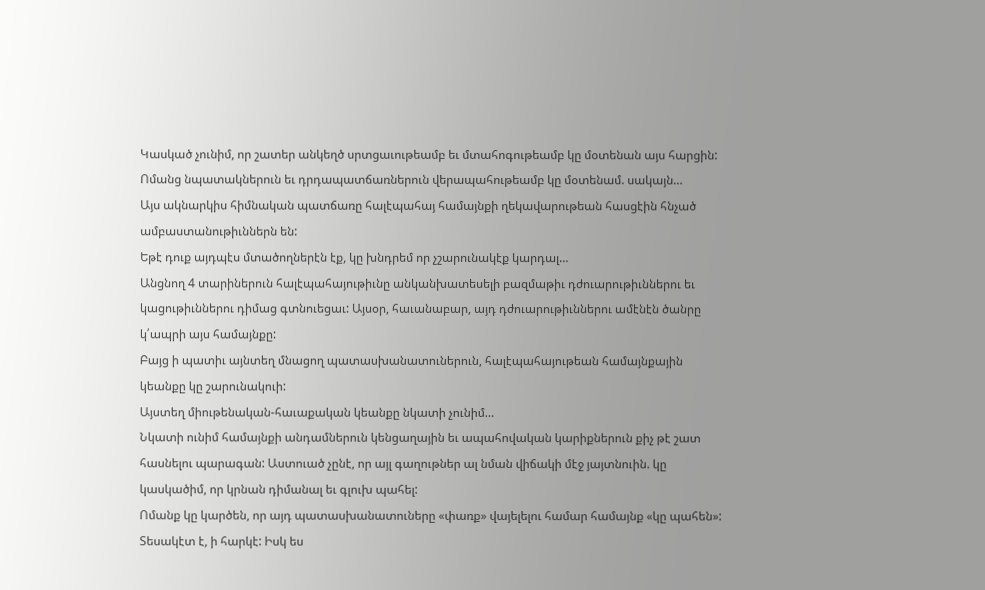Կասկած չունիմ, որ շատեր անկեղծ սրտցաւութեամբ եւ մտահոգութեամբ կը մօտենան այս հարցին: Ոմանց նպատակներուն եւ դրդապատճառներուն վերապահութեամբ կը մօտենամ. սակայն…
Այս ակնարկիս հիմնական պատճառը հալէպահայ համայնքի ղեկավարութեան հասցէին հնչած ամբաստանութիւններն են:
Եթէ դուք այդպէս մտածողներէն էք, կը խնդրեմ որ չշարունակէք կարդալ…
Անցնող 4 տարիներուն հալէպահայութիւնը անկանխատեսելի բազմաթիւ դժուարութիւններու եւ կացութիւններու դիմաց գտնուեցաւ: Այսօր, հաւանաբար, այդ դժուարութիւններու ամէնէն ծանրը կ՛ապրի այս համայնքը:
Բայց ի պատիւ այնտեղ մնացող պատասխանատուներուն, հալէպահայութեան համայնքային կեանքը կը շարունակուի:
Այստեղ միութենական-հաւաքական կեանքը նկատի չունիմ…
Նկատի ունիմ համայնքի անդամներուն կենցաղային եւ ապահովական կարիքներուն քիչ թէ շատ հասնելու պարագան: Աստուած չընէ, որ այլ գաղութներ ալ նման վիճակի մէջ յայտնուին. կը կասկածիմ, որ կրնան դիմանալ եւ գլուխ պահել:
Ոմանք կը կարծեն, որ այդ պատասխանատուները «փառք» վայելելու համար համայնք «կը պահեն»: Տեսակէտ է, ի հարկէ: Իսկ ես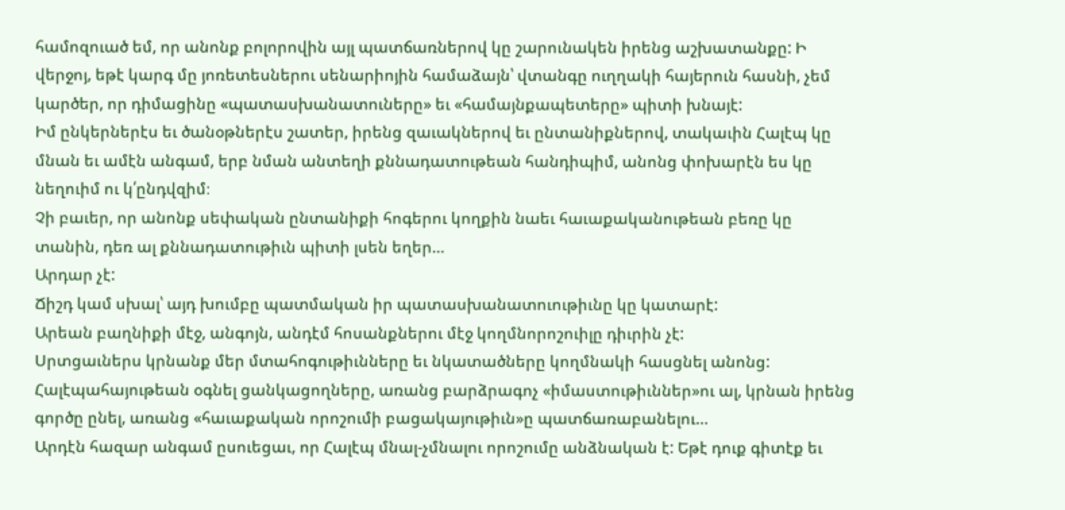համոզուած եմ, որ անոնք բոլորովին այլ պատճառներով կը շարունակեն իրենց աշխատանքը: Ի վերջոյ, եթէ կարգ մը յոռետեսներու սենարիոյին համաձայն՝ վտանգը ուղղակի հայերուն հասնի, չեմ կարծեր, որ դիմացինը «պատասխանատուները» եւ «համայնքապետերը» պիտի խնայէ:
Իմ ընկերներէս եւ ծանօթներէս շատեր, իրենց զաւակներով եւ ընտանիքներով, տակաւին Հալէպ կը մնան եւ ամէն անգամ, երբ նման անտեղի քննադատութեան հանդիպիմ, անոնց փոխարէն ես կը նեղուիմ ու կ՛ընդվզիմ։
Չի բաւեր, որ անոնք սեփական ընտանիքի հոգերու կողքին նաեւ հաւաքականութեան բեռը կը տանին, դեռ ալ քննադատութիւն պիտի լսեն եղեր…
Արդար չէ:
Ճիշդ կամ սխալ՝ այդ խումբը պատմական իր պատասխանատուութիւնը կը կատարէ:
Արեան բաղնիքի մէջ, անգոյն, անդէմ հոսանքներու մէջ կողմնորոշուիլը դիւրին չէ:
Սրտցաւներս կրնանք մեր մտահոգութիւնները եւ նկատածները կողմնակի հասցնել անոնց:
Հալէպահայութեան օգնել ցանկացողները, առանց բարձրագոչ «իմաստութիւններ»ու ալ, կրնան իրենց գործը ընել, առանց «հաւաքական որոշումի բացակայութիւն»ը պատճառաբանելու…
Արդէն հազար անգամ ըսուեցաւ, որ Հալէպ մնալ-չմնալու որոշումը անձնական է: Եթէ դուք գիտէք եւ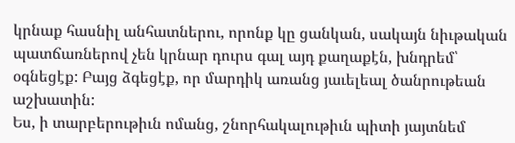կրնաք հասնիլ անհատներու, որոնք կը ցանկան, սակայն նիւթական պատճառներով չեն կրնար դուրս գալ այդ քաղաքէն, խնդրեմ՝ օգնեցէք: Բայց ձգեցէք, որ մարդիկ առանց յաւելեալ ծանրութեան աշխատին:
Ես, ի տարբերութիւն ոմանց, շնորհակալութիւն պիտի յայտնեմ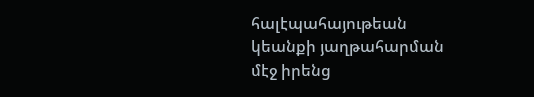հալէպահայութեան կեանքի յաղթահարման մէջ իրենց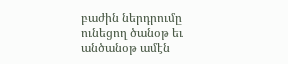բաժին ներդրումը ունեցող ծանօթ եւ անծանօթ ամէն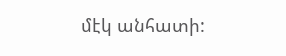մէկ անհատի: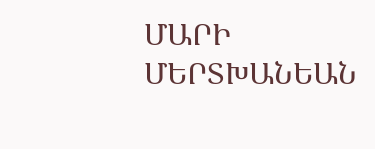ՄԱՐԻ ՄԵՐՏԽԱՆԵԱՆ